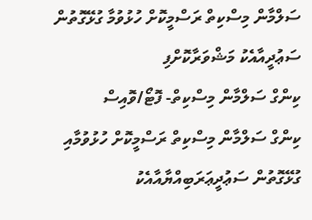ސަލްމާން މިސްކިތް ރަސްމީކޮށް ހުޅުވުމާ ގުޅޭގޮތުން ސަޢުދީއާއެކު މަޝްވަރާކޮށްފި
ކިންގް ސަލްމާން މިސްކިތް- ފޮޓޯ/ވޮއިސް
ކިންގް ސަލްމާން މިސްކިތް ރަސްމީކޮށް ހުޅުވުމާއި ގުޅޭގޮތުން ސަޢުދީޢަރަބިއްޔާއާއެކު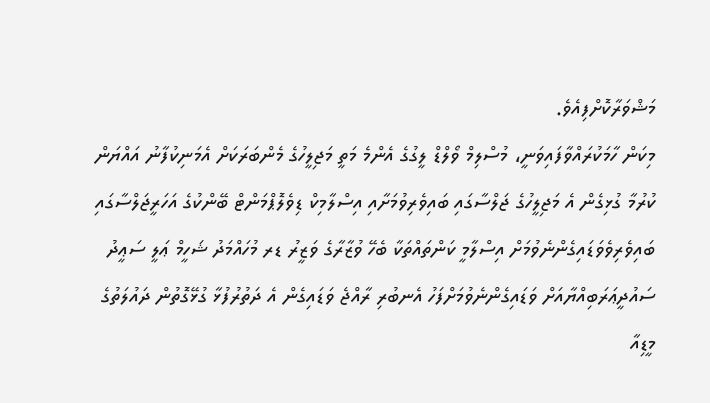މަޝްވަރާކޮށްފިއެވެ.
މިކަން ހާމަކުރައްވާފައިވަނީ، މުސްލިމް ވޯލްޑް ލީގުގެ އެންމެ މަތީ މަޖިލީހުގެ މެންބަރަކަށް އެމަނިކުފާނު އައްޔަން ކުރުމާ ގުޅިގެން އެ މަޖިލީހުގެ ޖަލްސާގައި ބައިވެރިވުމަށާއި އިސްލާމިކް ޑިވެލޮޕްމަންޓް ބޭންކުގެ އަހަރީޖަލްސާގައި ބައިވެރިވެވަޑައިގެންނެވުމަށް އިސްލާމީ ކަންތައްތަކާ ބެހޭ ވުޒާރާގެ ވަޒީރު ޑރ މުހައްމަދު ޝަހީމް ޢަލީ ސަޢީދު ސައުދީޢަރަބިއްޔާއަށް ވަޑައިގެންނެވުމަށްފަހު އެނބުރި ރާއްޖެ ވަޑައިގެން އެ ދަތުރުފުޅާ ގުޅޭގޮތުން ދައުލަތުގެ މީޑިއާ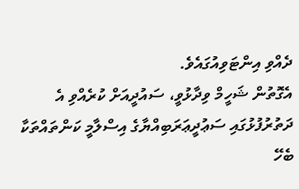ދެއްވި އިންޓަވިއުގައެވެ.
އެގޮތުން ޝަހީމް ވިދާޅުވީ، ސައުދީއަށް ކުރެއްވި އެ ދަތުރުފުޅުގައި ސަޢުދީޢަރަބިއްޔާގެ އިސްލާމީ ކަންތައްތަކާ ބެހޭ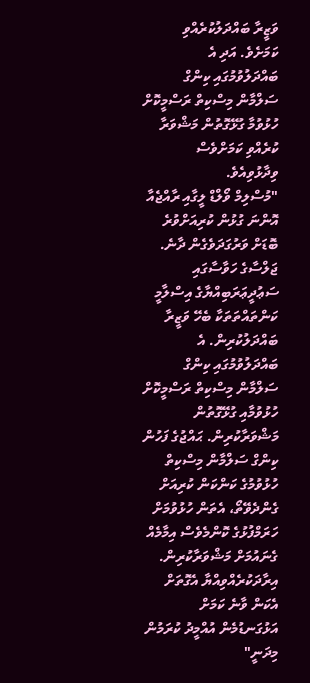ވަޒީރާ ބައްދަލުކުރެއްވި ކަމަށެވެ. އަދި އެ ބައްދަލުވުމުގައި ކިންގް ސަލްމާން މިސްކިތް ރަސްމީކޮށް ހުޅުވުމާ ގުޅޭގޮތުން މަޝްވަރާ ކުރެއްވި ކަމަށްވެސް ވިދާޅުވިއެވެ.
"މުސްލިމް ވޯލްޑް ލީގާއި ރާއްޖެއާ އޮންނަ ގުޅުން ކުރިއަށްވުރެ ބޮޑަށް ވަރުގަދަވެގެން ދާނެ. ޖަލްސާގެ ހަވާސާގައި ސަޢުދީޢަރަބިއްޔާގެ އިސްލާމީ ކަންތައްތަތަކާ ބެހޭ ވަޒީރާ ބައްދަލުކުރިން. އެ ބައްދަލުވުމުގައި ކިންގް ސަލްމާން މިސްކިތް ރަސްމީކޮށް ހުޅުވުމާއި ގުޅޭގޮތުން މަޝްވަރާކުރިން. ޙައްޖުގެ ފަހުން ކިންގް ސަލްމާން މިސްކިތް ހުޅުވުމުގެ ކަންކަން ކުރިއަށް ގެންދެވޭތޯ، އެތަން ހުޅުވުމަށް ހަރަމްފުޅުގެ ކޮންމެވެސް އިމާމެއް ގެނައުމަށް މަޝްވަރާކުރިން. އިރާދަކުރެއްވިއްޔާ އެގޮތަށް އެކަން ވާނެ ކަމަށް އަޅުގަނޑުމެން އުއްމީދު ކުރަމުން މިދަނީ"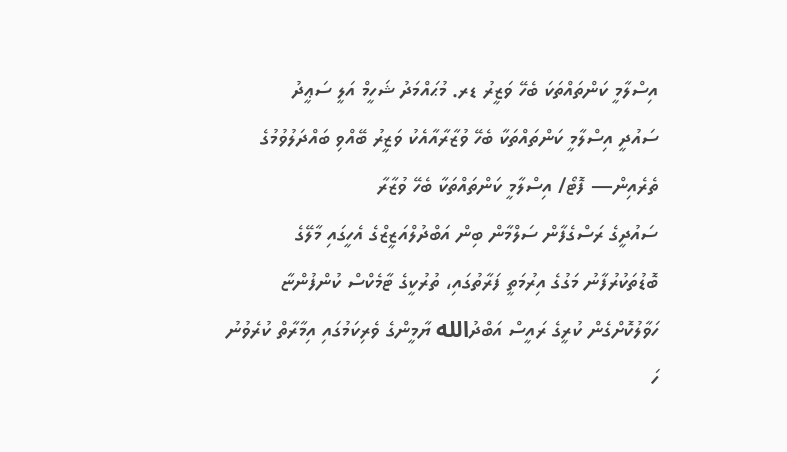އިސްލާމީ ކަންތައްތަކަ ބެހޭ ވަޒީރު ޑރ. މުޙައްމަދު ޝަހީމް އަލީ ސަޢީދު
ސައުދީ އިސްލާމީ ކަންތައްތަކާ ބެހޭ ވުޒާރާއާއެކު ވަޒީރު ބޭއްވި ބައްދަލުވުމުގެ ތެރެއިން— ފޮޓޯ/ އިސްލާމީ ކަންތައްތަކާ ބެހޭ ވުޒާރާ
ސައުދީގެ ރަސްގެފާން ސަލްމާން ބިން އަބްދުލްއަޒީޒްގެ އެހީގައި މާލޭގެ ބޮޑުތަކުރުފާނު މަގުގެ އިރުމަތީ ފަރާތުގައި، ތުރުކީގެ ޓާމެކްސް ކުންފުންޏާ ހަވާލުކޮށްގެން ކުރީގެ ރައީސް އަބްދުالله ޔާމީންގެ ވެރިކަމުގައި އިމާރާތް ކުރެވުނު ހަ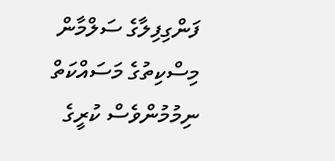ފަންގިފިލާގެ ސަލްމާން މިސްކިތުގެ މަސައްކަތް ނިމުމުންވެސް ކުރީގެ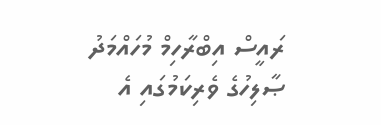ރައީސް އިބްރާހިމް މުހައްމަދު ޞާލިހުގެ ވެރިކަމުގައި އެ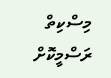މިސްކިތް ރަސްމީކޮށް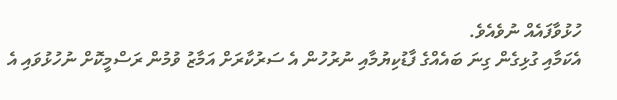ހުޅުވާފައެއް ނުވެއެވެ.
އެކަމާއި ގުޅިގެން ގިނަ ބައެއްގެ ފާޑުކިޔުމާއި ނުރުހުން އެ ސަރުކާރަށް އަމާޒު ވުމުން ރަސްމީކޮށް ނުހުޅުވައި އެ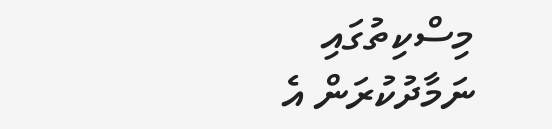މިސްކިތުގައި ނަމާދުކުރަން އެ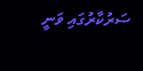ސަރުކާރުގައި ވަނީ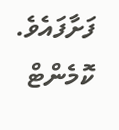ފަށާފައެވެ.
ކޮމެންޓް